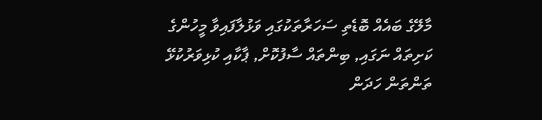މާލޭގެ ބައެއް ބޮޑެތި ސަހަރާތަކުގައި ވަޅުލާފައިވާ މީހުންގެ ކަށިތައް ނަގައި, ބިންތައް ސާފުކޮށް, ޕާކާއި ކުޅިވަރުކުޅޭ ތަންތަން ހަދަން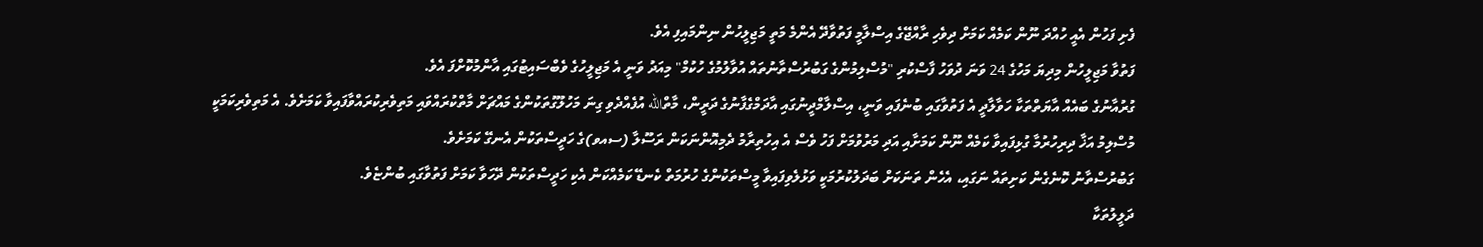ފެށި ފަހުން އެއީ ހުއްދަ ނޫން ކަމެއް ކަމަށް ދިވެހި ރާއްޖޭގެ އިސްލާމީ ފަތުވާދޭ އެންމެ މަތީ މަޖިލީހުން ނިންމައިފި އެވެ.
ފަތުވާ މަޖިލީހުން މިދިޔަ މަހުގެ 24 ވަނަ ދުވަހު ފާސްކުރި "މުސްލިމުންގެ ގަބުރުސްތާނުތައް އުވާލުމުގެ ހުކުމް" މިއަދު ވަނީ އެ މަޖިލީހުގެ ވެބްސައިޓުގައި އާންމުކޮށްފަ އެވެ.
ގުރުއާނުގެ ބައެއް އާޔަތްތަކާ ހަވާލާދީ އެ ފަތުވާގައި ބުނެފައި ވަނީ، އިސްލާމްދީނުގައި އާދަމްގެފާނުގެ ދަރީން، މާތްالله އުފެއްދެވި ގިނަ މަހުލޫގުތަކުންގެ މައްޗަށް މާތްކުރައްވައި މަތިވެރިކުރައްވާފައިވާ ކަމަށެވެ. އެ މަތިވެރިކަމަކީ މުސްލިމު އަޚާ ދިރިހުރުމާ ގުޅިފައިވާ ކަމެއް ނޫން ކަމަށާއި އަދި މަރުވުމަށް ފަހު ވެސް އެ އިހުތިރާމު ދެމިއޮންނަކަން ރަސޫލާ (ސއވ)ގެ ހަދީސްތަކުން އެނގޭ ކަމަށެވެ.
ގަބުރުސްތާނު ކޮނެގެން ކަށިތައް ނަގައި، އެހެން ތަނަކަށް ބަދަލުކުރުމަކީ ވަޅުލެވިފައިވާ މީސްތަކުންގެ ހުރުމަތް ކެނޑޭ ކަމެއްކަން އެކި ހަދީސްތަކުން ދޭހަވާ ކަމަށް ފަތުވާގައި ބުންޏެވެ.
ދަލީލުތަކާ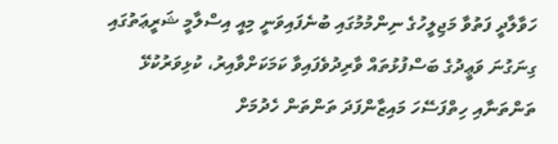ހަވާލާދީ ފަތުވާ މަޖިލީހުގެ ނިންމުމުގައި ބުނެފައިވަނީ މިއީ އިސްލާމީ ޝަރީޢަތުގައި ގިނަގުނަ ވަޢީދުގެ ބަސްފުޅުތައް ވާރިދުވެފައިވާ ކަމަކަށްވާއިރު، ކުޅިވަރުކުޅޭ ތަންތަނާއި ހިތްފަސޭހަ މައިޒާންފަދަ ތަންތަން ހެދުމަށް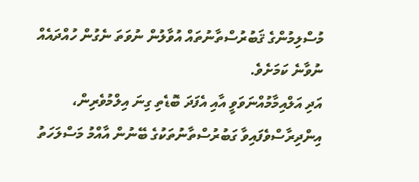މުސްލިމުންގެ ޤަބުރުސްތާނުތައް އުވާލުން ނުވަތަ ނެގުން ހުއްދައެއް ނުވާނެ ކަމަށެވެ.
އަދި އަލްއިމާމުއްނަވަވީ އާއި އެފަދަ ބޮޑެތި ގިނަ އިލްމުވެރިން، އިންދިރާސްވެފައިވާ ގަބުރުސްތާނުތަކުގެ ބޭނުން އާއްމު މަސްލަހަތު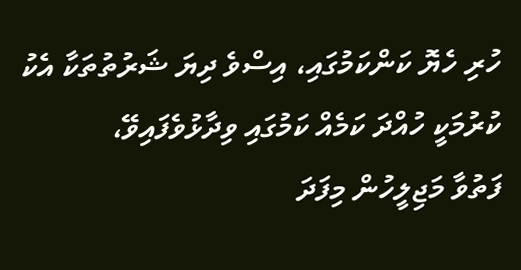ހުރި ހެޔޮ ކަންކަމުގައި، އިސްވެ ދިޔަ ޝަރުތުތަކާ އެކު ކުރުމަކީ ހުއްދަ ކަމެއް ކަމުގައި ވިދާޅުވެފައިވޭ،
ފަތުވާ މަޖިލީހުން މިފަދަ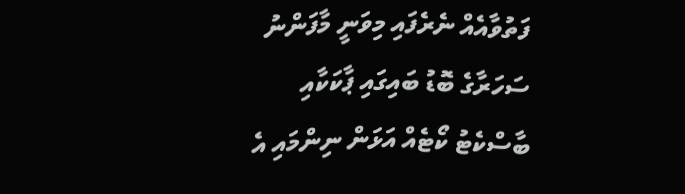ފަތުވާއެއް ނެރެފައި މިވަނީ މާފަންނު ސަހަރާގެ ބޮޑު ބައިގައި ޕާކަކާއި ބާސްކެޓު ކޯޓެއް އަޅަން ނިންމައި އެ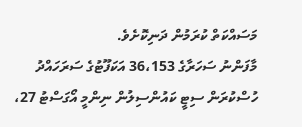މަސައްކަތް ކުރަމުން ދަނިކޮށެވެ.
މާފަންނު ސަހަރާގެ 36،153 އަކަފޫޓުގެ ސަރަހައްދު ހުސްކުރަން ސިޓީ ކައުންސިލުން ނިންމީ އޯގަސްޓު 27،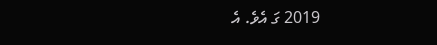2019 ގަ އެވެ. އެ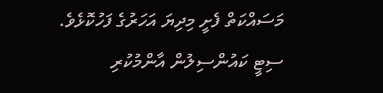މަސައްކަތް ފެށީ މިދިޔަ އަހަރުގެ ފަހުކޮޅެވެ.
ސިޓީ ކައުންސިލުން އާންމުކުރި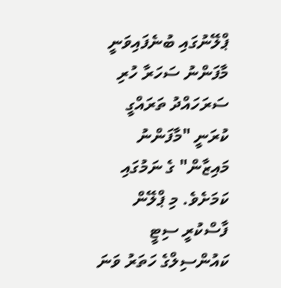ޕްލޭނުގައި ބުނެފައިވަނީ މާފަންނު ސަހަރާ ހުރި ސަރަހައްދު ތަރައްގީ ކުރަނީ "މާފަންނު މައިޒާން" ގެ ނަމުގައި ކަމަށެވެ. މި ޕްލޭން ފާސްކުރީ ސިޓީ ކައުންސިލްގެ ހަތަރު ވަނަ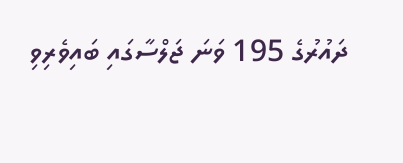ދައުރުގެ 195 ވަނަ ޖަލްސާގައި ބައިވެރިވި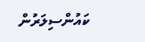ކައުންސިލަރުން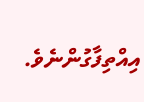އިއްތިފާގުންނެވެ.